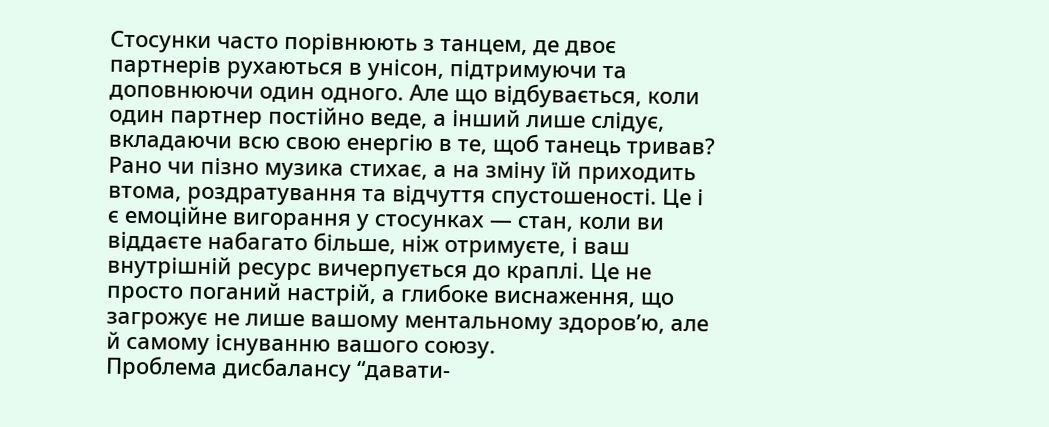Стосунки часто порівнюють з танцем, де двоє партнерів рухаються в унісон, підтримуючи та доповнюючи один одного. Але що відбувається, коли один партнер постійно веде, а інший лише слідує, вкладаючи всю свою енергію в те, щоб танець тривав? Рано чи пізно музика стихає, а на зміну їй приходить втома, роздратування та відчуття спустошеності. Це і є емоційне вигорання у стосунках — стан, коли ви віддаєте набагато більше, ніж отримуєте, і ваш внутрішній ресурс вичерпується до краплі. Це не просто поганий настрій, а глибоке виснаження, що загрожує не лише вашому ментальному здоров’ю, але й самому існуванню вашого союзу.
Проблема дисбалансу “давати-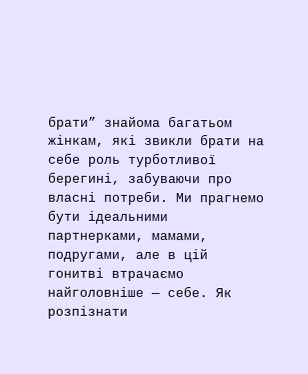брати” знайома багатьом жінкам, які звикли брати на себе роль турботливої берегині, забуваючи про власні потреби. Ми прагнемо бути ідеальними партнерками, мамами, подругами, але в цій гонитві втрачаємо найголовніше — себе. Як розпізнати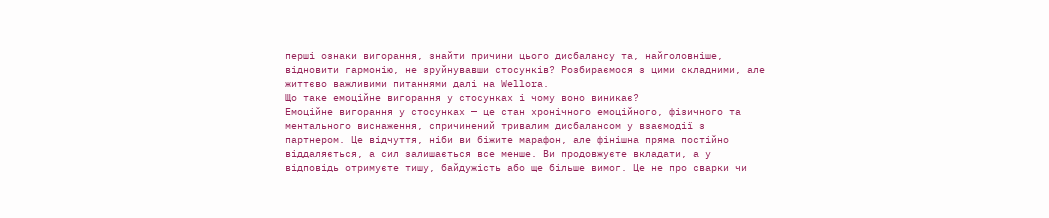перші ознаки вигорання, знайти причини цього дисбалансу та, найголовніше, відновити гармонію, не зруйнувавши стосунків? Розбираємося з цими складними, але життєво важливими питаннями далі на Wellora.
Що таке емоційне вигорання у стосунках і чому воно виникає?
Емоційне вигорання у стосунках — це стан хронічного емоційного, фізичного та ментального виснаження, спричинений тривалим дисбалансом у взаємодії з партнером. Це відчуття, ніби ви біжите марафон, але фінішна пряма постійно віддаляється, а сил залишається все менше. Ви продовжуєте вкладати, а у відповідь отримуєте тишу, байдужість або ще більше вимог. Це не про сварки чи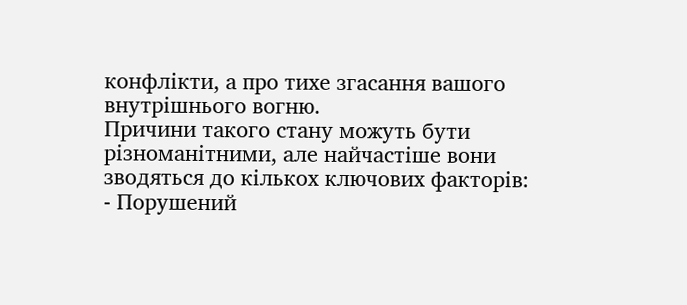конфлікти, а про тихе згасання вашого внутрішнього вогню.
Причини такого стану можуть бути різноманітними, але найчастіше вони зводяться до кількох ключових факторів:
- Порушений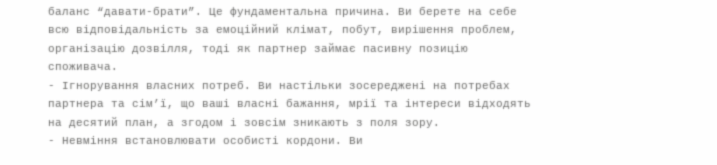баланс “давати-брати”. Це фундаментальна причина. Ви берете на себе всю відповідальність за емоційний клімат, побут, вирішення проблем, організацію дозвілля, тоді як партнер займає пасивну позицію споживача.
- Ігнорування власних потреб. Ви настільки зосереджені на потребах партнера та сім’ї, що ваші власні бажання, мрії та інтереси відходять на десятий план, а згодом і зовсім зникають з поля зору.
- Невміння встановлювати особисті кордони. Ви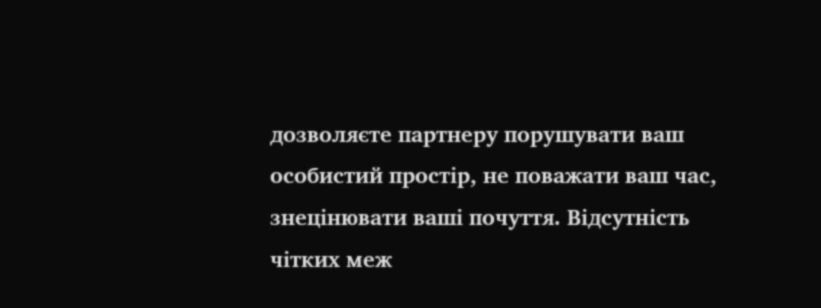дозволяєте партнеру порушувати ваш особистий простір, не поважати ваш час, знецінювати ваші почуття. Відсутність чітких меж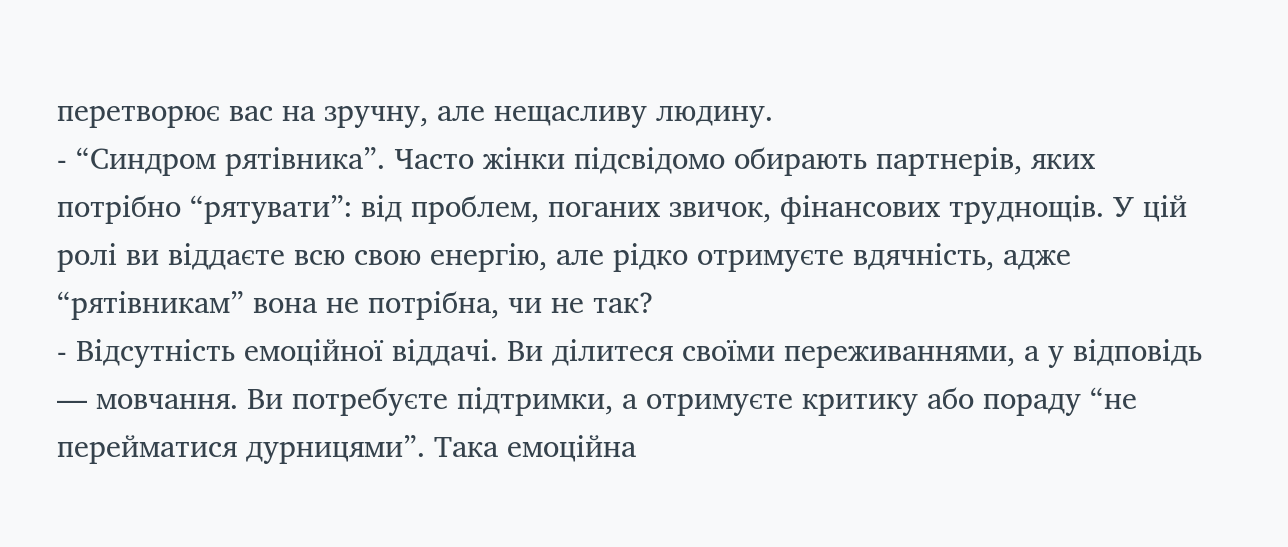перетворює вас на зручну, але нещасливу людину.
- “Синдром рятівника”. Часто жінки підсвідомо обирають партнерів, яких потрібно “рятувати”: від проблем, поганих звичок, фінансових труднощів. У цій ролі ви віддаєте всю свою енергію, але рідко отримуєте вдячність, адже “рятівникам” вона не потрібна, чи не так?
- Відсутність емоційної віддачі. Ви ділитеся своїми переживаннями, а у відповідь — мовчання. Ви потребуєте підтримки, а отримуєте критику або пораду “не перейматися дурницями”. Така емоційна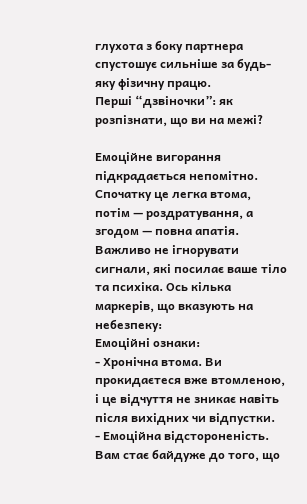глухота з боку партнера спустошує сильніше за будь-яку фізичну працю.
Перші “дзвіночки”: як розпізнати, що ви на межі?

Емоційне вигорання підкрадається непомітно. Спочатку це легка втома, потім — роздратування, а згодом — повна апатія. Важливо не ігнорувати сигнали, які посилає ваше тіло та психіка. Ось кілька маркерів, що вказують на небезпеку:
Емоційні ознаки:
- Хронічна втома. Ви прокидаєтеся вже втомленою, і це відчуття не зникає навіть після вихідних чи відпустки.
- Емоційна відстороненість. Вам стає байдуже до того, що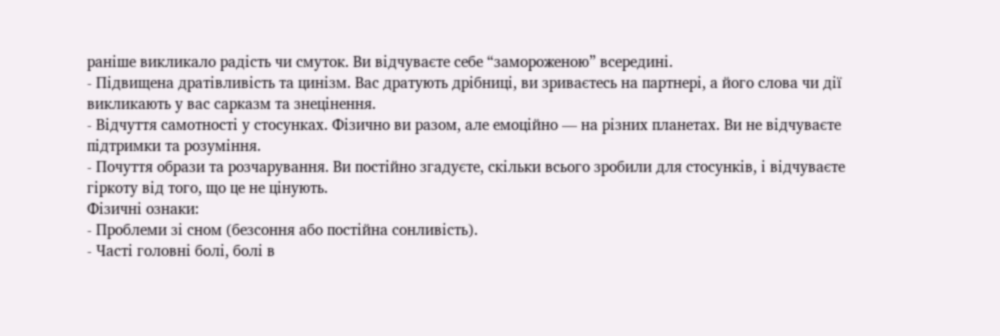раніше викликало радість чи смуток. Ви відчуваєте себе “замороженою” всередині.
- Підвищена дратівливість та цинізм. Вас дратують дрібниці, ви зриваєтесь на партнері, а його слова чи дії викликають у вас сарказм та знецінення.
- Відчуття самотності у стосунках. Фізично ви разом, але емоційно — на різних планетах. Ви не відчуваєте підтримки та розуміння.
- Почуття образи та розчарування. Ви постійно згадуєте, скільки всього зробили для стосунків, і відчуваєте гіркоту від того, що це не цінують.
Фізичні ознаки:
- Проблеми зі сном (безсоння або постійна сонливість).
- Часті головні болі, болі в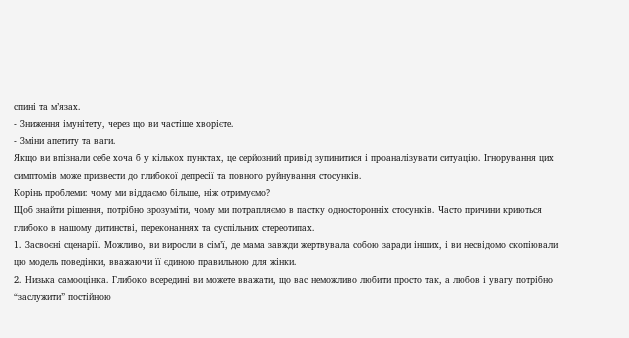спині та м’язах.
- Зниження імунітету, через що ви частіше хворієте.
- Зміни апетиту та ваги.
Якщо ви впізнали себе хоча б у кількох пунктах, це серйозний привід зупинитися і проаналізувати ситуацію. Ігнорування цих симптомів може призвести до глибокої депресії та повного руйнування стосунків.
Корінь проблеми: чому ми віддаємо більше, ніж отримуємо?
Щоб знайти рішення, потрібно зрозуміти, чому ми потрапляємо в пастку односторонніх стосунків. Часто причини криються глибоко в нашому дитинстві, переконаннях та суспільних стереотипах.
1. Засвоєні сценарії. Можливо, ви виросли в сім’ї, де мама завжди жертвувала собою заради інших, і ви несвідомо скопіювали цю модель поведінки, вважаючи її єдиною правильною для жінки.
2. Низька самооцінка. Глибоко всередині ви можете вважати, що вас неможливо любити просто так, а любов і увагу потрібно “заслужити” постійною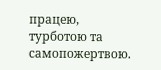працею, турботою та самопожертвою.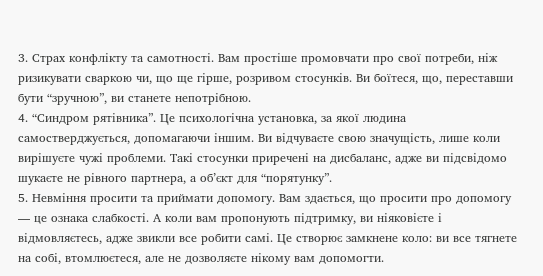3. Страх конфлікту та самотності. Вам простіше промовчати про свої потреби, ніж ризикувати сваркою чи, що ще гірше, розривом стосунків. Ви боїтеся, що, переставши бути “зручною”, ви станете непотрібною.
4. “Синдром рятівника”. Це психологічна установка, за якої людина самостверджується, допомагаючи іншим. Ви відчуваєте свою значущість, лише коли вирішуєте чужі проблеми. Такі стосунки приречені на дисбаланс, адже ви підсвідомо шукаєте не рівного партнера, а об’єкт для “порятунку”.
5. Невміння просити та приймати допомогу. Вам здається, що просити про допомогу — це ознака слабкості. А коли вам пропонують підтримку, ви ніяковієте і відмовляєтесь, адже звикли все робити самі. Це створює замкнене коло: ви все тягнете на собі, втомлюєтеся, але не дозволяєте нікому вам допомогти.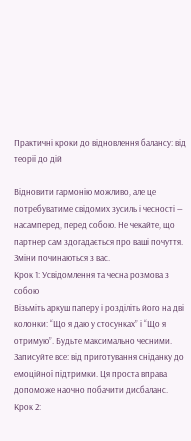Практичні кроки до відновлення балансу: від теорії до дій

Відновити гармонію можливо, але це потребуватиме свідомих зусиль і чесності — насамперед, перед собою. Не чекайте, що партнер сам здогадається про ваші почуття. Зміни починаються з вас.
Крок 1: Усвідомлення та чесна розмова з собою
Візьміть аркуш паперу і розділіть його на дві колонки: “Що я даю у стосунках” і “Що я отримую”. Будьте максимально чесними. Записуйте все: від приготування сніданку до емоційної підтримки. Ця проста вправа допоможе наочно побачити дисбаланс.
Крок 2: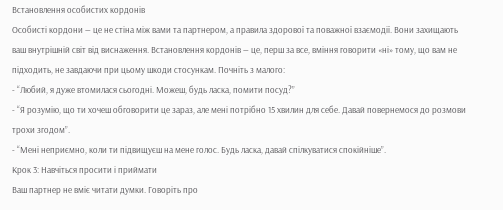Встановлення особистих кордонів
Особисті кордони — це не стіна між вами та партнером, а правила здорової та поважної взаємодії. Вони захищають ваш внутрішній світ від виснаження. Встановлення кордонів — це, перш за все, вміння говорити «ні» тому, що вам не підходить, не завдаючи при цьому шкоди стосункам. Почніть з малого:
- “Любий, я дуже втомилася сьогодні. Можеш, будь ласка, помити посуд?”
- “Я розумію, що ти хочеш обговорити це зараз, але мені потрібно 15 хвилин для себе. Давай повернемося до розмови трохи згодом”.
- “Мені неприємно, коли ти підвищуєш на мене голос. Будь ласка, давай спілкуватися спокійніше”.
Крок 3: Навчіться просити і приймати
Ваш партнер не вміє читати думки. Говоріть про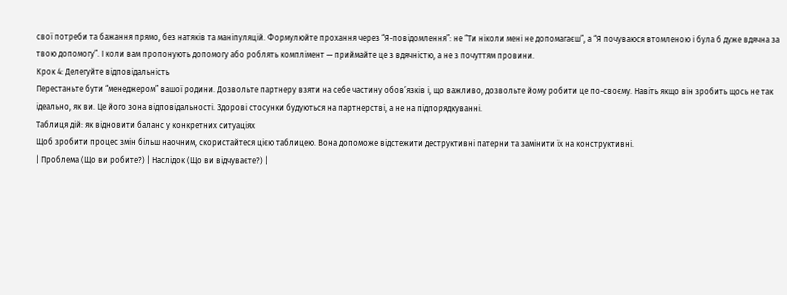свої потреби та бажання прямо, без натяків та маніпуляцій. Формулюйте прохання через “Я-повідомлення”: не “Ти ніколи мені не допомагаєш”, а “Я почуваюся втомленою і була б дуже вдячна за твою допомогу”. І коли вам пропонують допомогу або роблять комплімент — приймайте це з вдячністю, а не з почуттям провини.
Крок 4: Делегуйте відповідальність
Перестаньте бути “менеджером” вашої родини. Дозвольте партнеру взяти на себе частину обов’язків і, що важливо, дозвольте йому робити це по-своєму. Навіть якщо він зробить щось не так ідеально, як ви. Це його зона відповідальності. Здорові стосунки будуються на партнерстві, а не на підпорядкуванні.
Таблиця дій: як відновити баланс у конкретних ситуаціях
Щоб зробити процес змін більш наочним, скористайтеся цією таблицею. Вона допоможе відстежити деструктивні патерни та замінити їх на конструктивні.
| Проблема (Що ви робите?) | Наслідок (Що ви відчуваєте?) |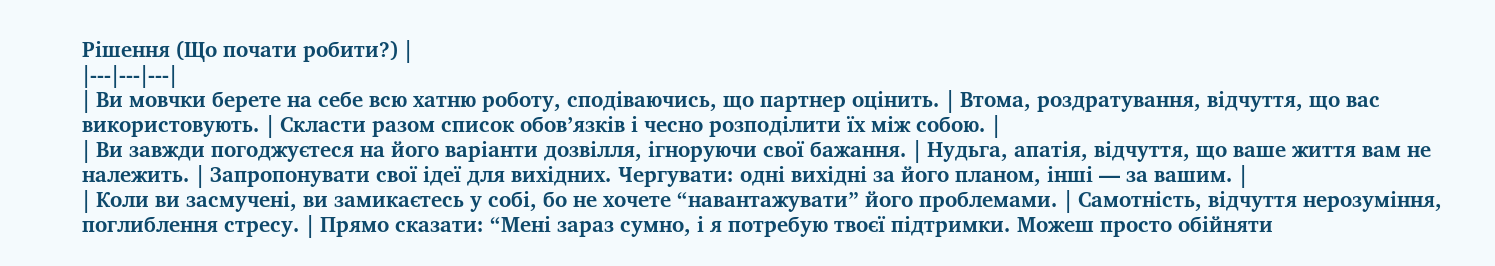Рішення (Що почати робити?) |
|---|---|---|
| Ви мовчки берете на себе всю хатню роботу, сподіваючись, що партнер оцінить. | Втома, роздратування, відчуття, що вас використовують. | Скласти разом список обов’язків і чесно розподілити їх між собою. |
| Ви завжди погоджуєтеся на його варіанти дозвілля, ігноруючи свої бажання. | Нудьга, апатія, відчуття, що ваше життя вам не належить. | Запропонувати свої ідеї для вихідних. Чергувати: одні вихідні за його планом, інші — за вашим. |
| Коли ви засмучені, ви замикаєтесь у собі, бо не хочете “навантажувати” його проблемами. | Самотність, відчуття нерозуміння, поглиблення стресу. | Прямо сказати: “Мені зараз сумно, і я потребую твоєї підтримки. Можеш просто обійняти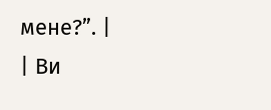мене?”. |
| Ви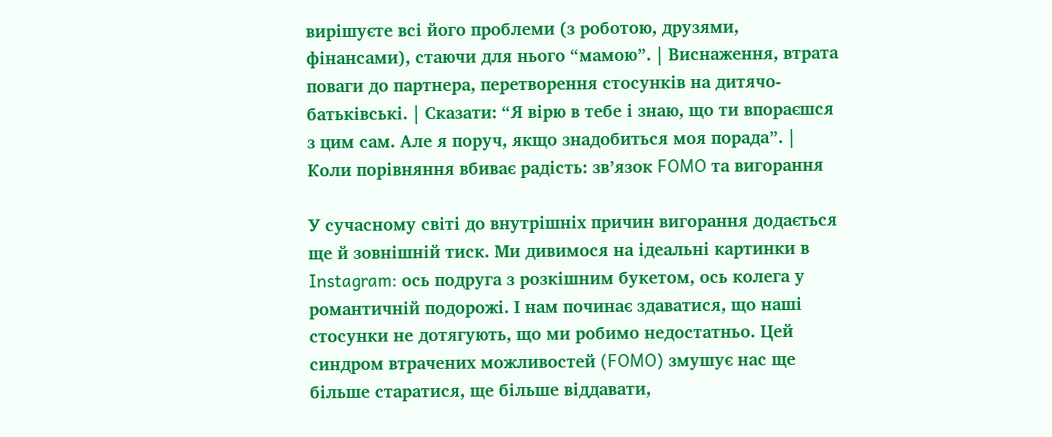вирішуєте всі його проблеми (з роботою, друзями, фінансами), стаючи для нього “мамою”. | Виснаження, втрата поваги до партнера, перетворення стосунків на дитячо-батьківські. | Сказати: “Я вірю в тебе і знаю, що ти впораєшся з цим сам. Але я поруч, якщо знадобиться моя порада”. |
Коли порівняння вбиває радість: зв’язок FOMO та вигорання

У сучасному світі до внутрішніх причин вигорання додається ще й зовнішній тиск. Ми дивимося на ідеальні картинки в Instagram: ось подруга з розкішним букетом, ось колега у романтичній подорожі. І нам починає здаватися, що наші стосунки не дотягують, що ми робимо недостатньо. Цей синдром втрачених можливостей (FOMO) змушує нас ще більше старатися, ще більше віддавати,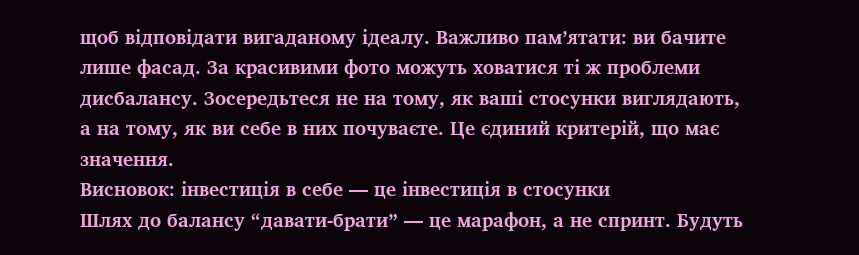щоб відповідати вигаданому ідеалу. Важливо пам’ятати: ви бачите лише фасад. За красивими фото можуть ховатися ті ж проблеми дисбалансу. Зосередьтеся не на тому, як ваші стосунки виглядають, а на тому, як ви себе в них почуваєте. Це єдиний критерій, що має значення.
Висновок: інвестиція в себе — це інвестиція в стосунки
Шлях до балансу “давати-брати” — це марафон, а не спринт. Будуть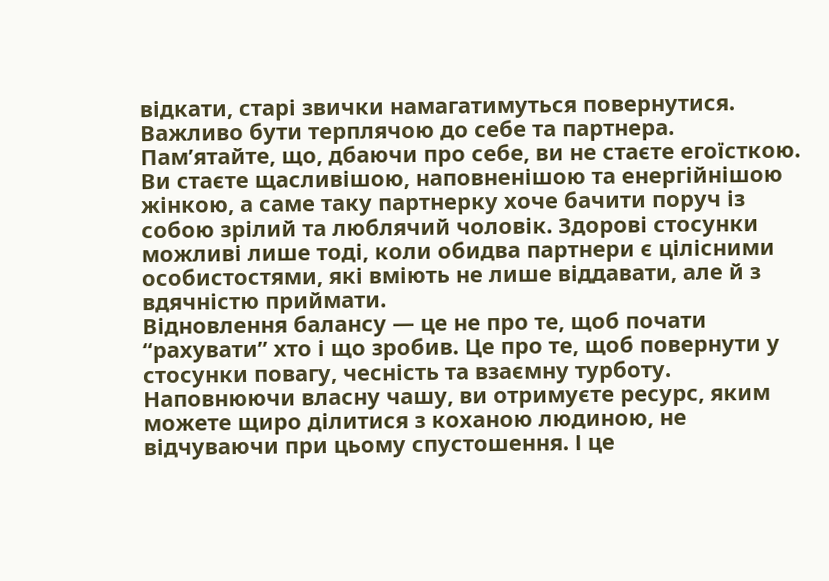відкати, старі звички намагатимуться повернутися. Важливо бути терплячою до себе та партнера. Пам’ятайте, що, дбаючи про себе, ви не стаєте егоїсткою. Ви стаєте щасливішою, наповненішою та енергійнішою жінкою, а саме таку партнерку хоче бачити поруч із собою зрілий та люблячий чоловік. Здорові стосунки можливі лише тоді, коли обидва партнери є цілісними особистостями, які вміють не лише віддавати, але й з вдячністю приймати.
Відновлення балансу — це не про те, щоб почати “рахувати” хто і що зробив. Це про те, щоб повернути у стосунки повагу, чесність та взаємну турботу. Наповнюючи власну чашу, ви отримуєте ресурс, яким можете щиро ділитися з коханою людиною, не відчуваючи при цьому спустошення. І це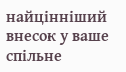найцінніший внесок у ваше спільне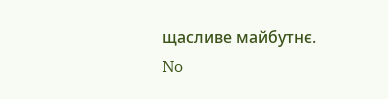щасливе майбутнє.
No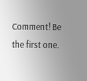Comment! Be the first one.